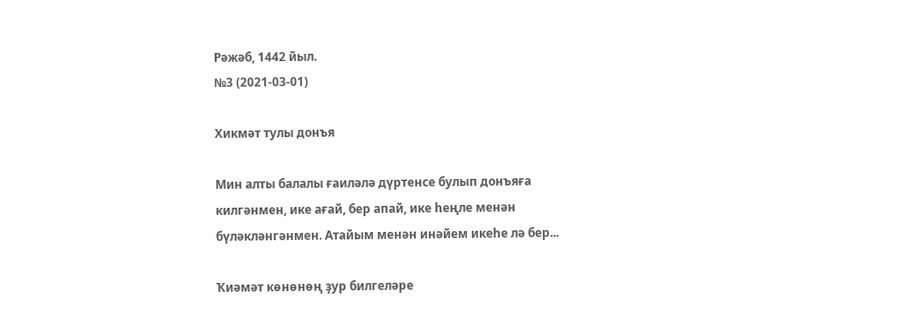Рәжәб, 1442 йыл.
№3 (2021-03-01)

Хикмәт тулы донъя

Мин алты балалы ғаиләлә дүртенсе булып донъяға килгәнмен, ике ағай, бер апай, ике һеңле менән бүләкләнгәнмен. Атайым менән инәйем икеһе лә бер...

Ҡиәмәт көнөнөң ҙур билгеләре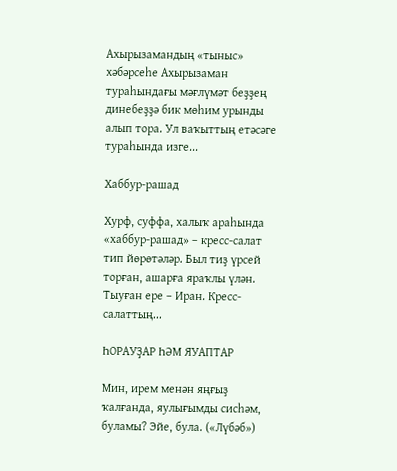Ахырызамандың «тыныс» хәбәрсеһе Ахырызаман тураһындағы мәғлүмәт беҙҙең динебеҙҙә бик мөһим урынды алып тора. Ул ваҡыттың етәсәге тураһында изге...

Хаббур-рашад

Хурф, суффа, халыҡ араһында «хаббур-рашад» – кресс-салат тип йөрөтәләр. Был тиҙ үрсей торған, ашарға яраҡлы үлән. Тыуған ере – Иран. Кресс-салаттың...

ҺОРАУҘАР ҺӘМ ЯУАПТАР

Мин, ирем менән яңғыҙ ҡалғанда, яулығымды сисһәм, буламы? Эйе, була. («Лүбәб»)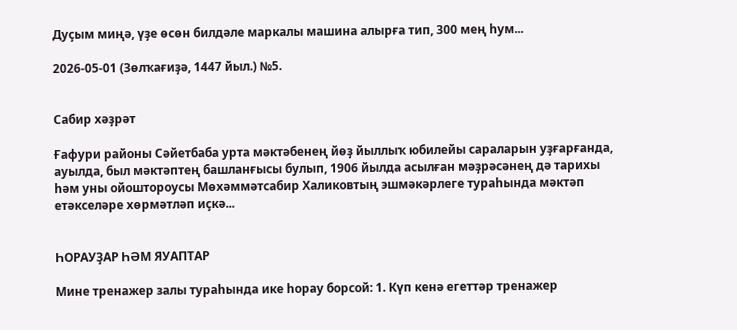Дуҫым миңә, үҙе өсөн билдәле маркалы машина алырға тип, 300 мең һум...

2026-05-01 (Зөлҡағиҙә, 1447 йыл.) №5.


Сабир хәҙрәт

Ғафури районы Сәйетбаба урта мәктәбенең йөҙ йыллыҡ юбилейы сараларын уҙғарғанда, ауылда, был мәктәптең башланғысы булып, 1906 йылда асылған мәҙрәсәнең дә тарихы һәм уны ойоштороусы Мөхәммәтсабир Халиковтың эшмәкәрлеге тураһында мәктәп етәкселәре хөрмәтләп иҫкә...


ҺОРАУҘАР ҺӘМ ЯУАПТАР

Мине тренажер залы тураһында ике һорау борсой: 1. Күп кенә егеттәр тренажер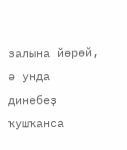залына йөрөй, ә унда динебеҙ ҡушҡанса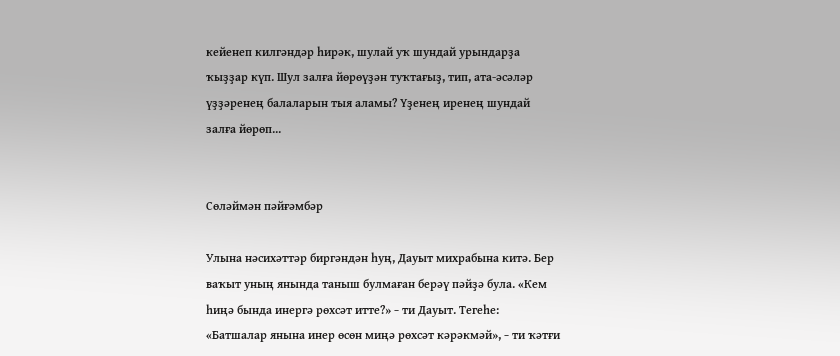кейенеп килгәндәр һирәк, шулай уҡ шундай урындарҙа ҡыҙҙар күп. Шул залға йөрөүҙән туҡтағыҙ, тип, ата-әсәләр үҙҙәренең балаларын тыя аламы? Үҙенең иренең шундай залға йөрөп...


Сөләймән пәйғәмбәр

Улына нәсихәттәр биргәндән һуң, Дауыт михрабына китә. Бер ваҡыт уның янында таныш булмаған берәү пәйҙә була. «Кем һиңә бында инергә рөхсәт итте?» − ти Дауыт. Тегеһе: «Батшалар янына инер өсөн миңә рөхсәт кәрәкмәй», − ти ҡәтғи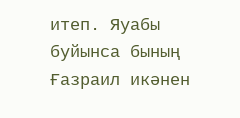итеп. Яуабы буйынса бының Ғазраил икәнен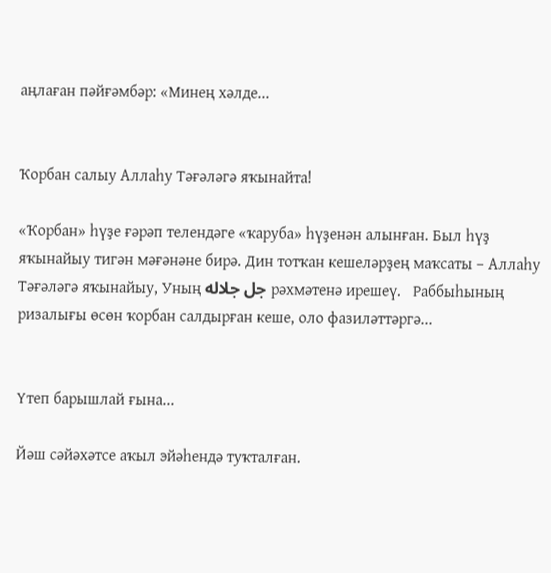аңлаған пәйғәмбәр: «Минең хәлде...


Ҡорбан салыу Аллаһу Тәғәләгә яҡынайта!

«Ҡорбан» һүҙе ғәрәп телендәге «ҡаруба» һүҙенән алынған. Был һүҙ яҡынайыу тигән мәғәнәне бирә. Дин тотҡан кешеләрҙең маҡсаты – Аллаһу Тәғәләгә яҡынайыу, Уның جل جلاله рәхмәтенә ирешеү.   Раббыһының ризалығы өсөн ҡорбан салдырған кеше, оло фазиләттәргә...


Үтеп барышлай ғына...

Йәш сәйәхәтсе аҡыл эйәһендә туҡталған.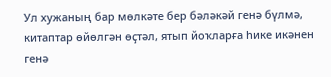Ул хужаның бар мөлкәте бер бәләкәй генә бүлмә, китаптар өйөлгән өҫтәл, ятып йоҡларға һике икәнен генә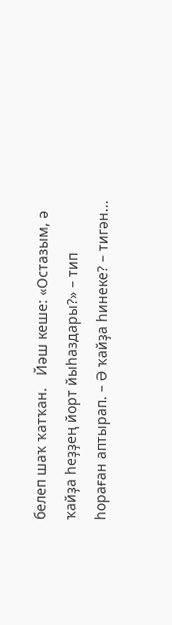белеп шаҡ ҡатҡан.   Йәш кеше: «Остазым, ә ҡайҙа һеҙҙең йорт йыһаздары?» – тип һораған аптырап. – Ә ҡайҙа һинеке? – тигән...